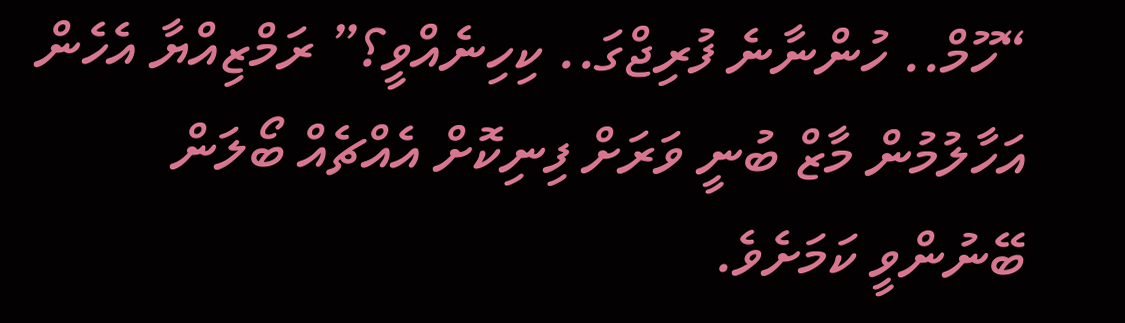“ހޫމް.. ހުންނާނެ ފުރިޖްގަ.. ކިހިނެއްވީ؟” ރަމްޒިއްޔާ އެހެން އަހާލުމުން މާޒް ބުނީ ވަރަށް ފިނިކޮށް އެއްޗެއް ބޯލަން ބޭނުންވީ ކަމަށެވެ.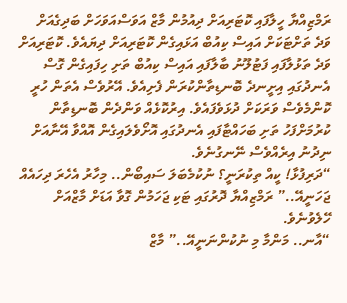ރަމްޒިއްޔާ ހީލާފައި ކޮޓަރިއަށް ދިއުމުން މާޒް އަވަސްއަވަހަށް ބަދިގެއަށް ވަދެ ތަށްޓަކަށް އައިސް ކިއުބް އަޅައިގެން ކޮޓަރިއަށް ދިޔައެވެ. ކޮޓަރިއަށް ވަދެ ތަޅުލާފައި ފަޓުލޫނު ބާލާފައި އައިސް ކިއުބް ތަށި ހިފައިގެން ގޮސް އެނދުގައި އިށީނދެ ބޮނޑިތާންކުރަން ފެށިއެވެ. އޭރުވެސް އެތަން ހުރީ ކޮންމެވެސް ވަރަކަށް ދުޅަވެފައެވެ. އިރުކޮޅެއް ވަންދެން ބޮނޑިތާން ކުރުމަށްފަހު ތަށި ބަހައްޓާފައި އެނދުގައި އޮށޯވެލައިގެން އޮއްވާ އޭނާއަށް ނިދުނު އިރެއްވެސް ނޭނގުނެވެ.
“ދަރިފުޅާ! ކީއް ތިކުރަނީ؟ ނުކުމެބަލަ ސައިބޯން.. މިހާރު އެހެރަ ދިހައެއް ޖަހަނީއޭ..” ރަމްޒިއްޔާ ދޮރުގައި ޓަކި ޖަހަމުން ގޮވާ އަޑަށް މާޒްއަށް ހޭލެވުނެވެ.
“އާނ.. މަންމާ މި ނުކުންނަނީއޭ..” މާޒް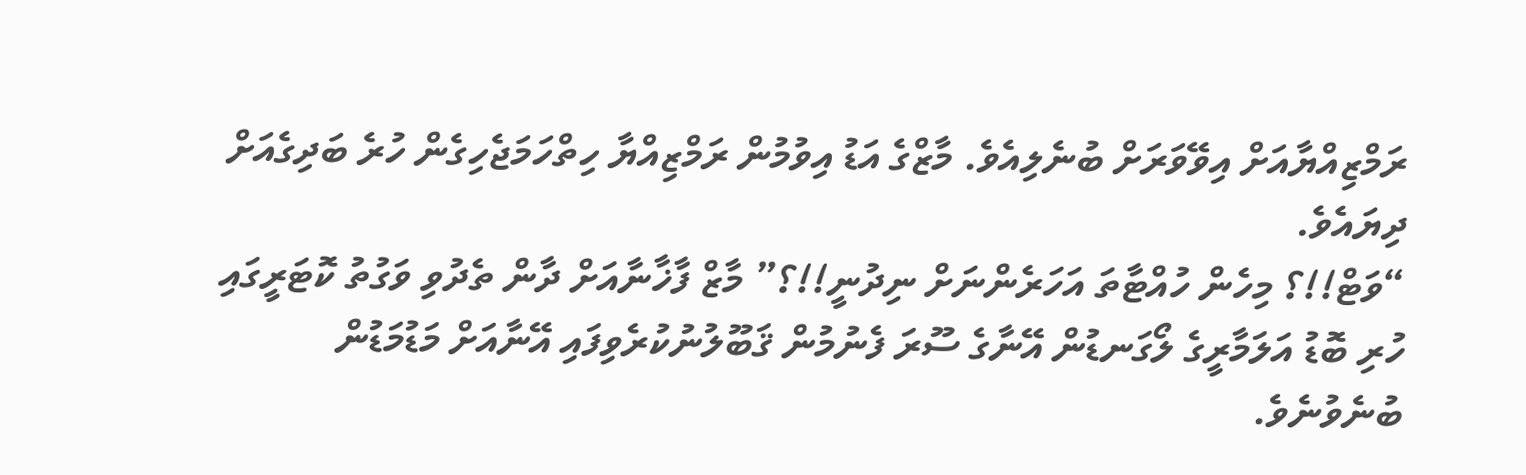ރަމްޒިއްޔާއަށް އިވޭވަރަށް ބުނެލިއެވެ. މާޒްގެ އަޑު އިވުމުން ރަމްޒިއްޔާ ހިތްހަމަޖެހިގެން ހުރެ ބަދިގެއަށް ދިޔައެވެ.
“ވަޓް!!؟ މިހެން ހުއްޓާތަ އަހަރެންނަށް ނިދުނީ!!؟” މާޒް ފާޚާނާއަށް ދާން ތެދުވި ވަގުތު ކޮޓަރީގައި ހުރި ބޮޑު އަލަމާރީގެ ލޯގަނޑުން އޭނާގެ ސޫރަ ފެނުމުން ޤަބޫލުނުކުރެވިފައި އޭނާއަށް މަޑުމަޑުން ބުނެވުނެވެ.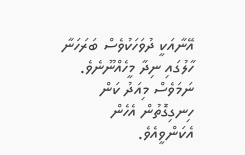އޭނާއަކީ ދުވަހަކުވެސް ބަރަހަނާ ހާލުގައި ނިދާ މީހެއްނޫނެވެ. ނަމަވެސް މިއަދު ކަން ހިނގިގޮތުން އެހެން އެކަންވީއެވެ.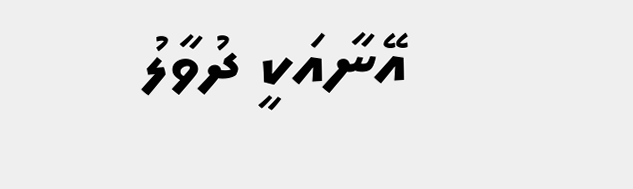އޭނާއަކީ ދުވާލު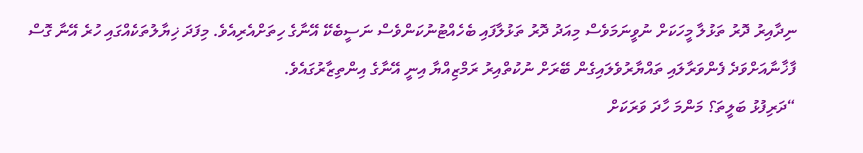ނިދާއިރު ދޮރު ތަޅުލާ މީހަކަށް ނުވީނަމަވެސް މިއަދު ދޮރު ތަޅުލާފައި ބެހެއްޓުނުކަންވެސް ނަސީބެކޭ އޭނާގެ ހިތަށްއެރިއެވެ. މިފަދަ ޚިޔާލުތަކެއްގައި ހުރެ އޭނާ ގޮސް ފާޚާނާއަށްވަދެ ފެންވަރާލައި ތައްޔާރުވެލައިގެން ބޭރަށް ނުކުތްއިރު ރަމްޒިއްޔާ އިނީ އޭނާގެ އިންތިޒާރުގައެވެ.
“ދަރިފުޅު ބަލީތަ؟ މަންމަ ހާދަ ވަރަކަށް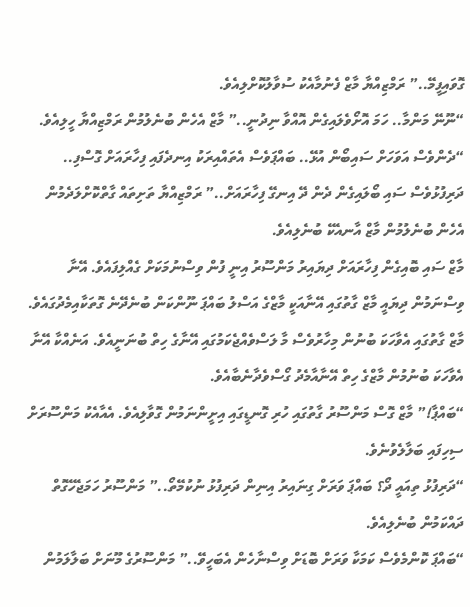ގޮވައިފީމޭ..” ރަމްޒިއްޔާ މާޒް ފެނުމާއެކު ސުވާލުކޮށްލިއެވެ.
“ނޫނޭ މަންމާ.. ހަމަ އޮށޯވެލައިގެން އޮއްވާ ނިދުނީ..” މާޒް އެހެން ބުނެލުމުން ރަމްޒިއްޔާ ހީލިއެވެ.
“ދެންވެސް އަވަހަށް ސައިބޯން އުޅޭ.. ބައްޕަވެސް އެތައްއިރަކު އިނދެފައި ފިހާރައަށް ގޮސްފި.. ދަރިފުޅުވެސް ސައި ބޯލައިގެން ދެން ދޭ އިނގޭ ފިހާރައަށް..” ރަމްޒިއްޔާ ތަށިތައް ގާތްކޮށްލަދެމުން އެހެން ބުނެލުމުން މާޒް އާނއެކޭ ބުނެލިއެވެ.
މާޒް ސައި ބޮއިގެން ފިހާރައަށް ދިޔައިރު މަންސޫރު އިނީ ފުން ވިސްނުމަކަށް ގެއްލިފައެވެ. އޭނާ ވިސްނަމުން ދިޔައީ މާޒް ގާތުގައި އޭނާއަކީ މާޒްގެ އަސްލު ބައްޕަ ނޫންކަން ބުނެދޭނެ ގޮތަކާއިމެދުގައެވެ. މާޒް ގާތުގައި އެވާހަކަ ބުނުން މިހާރުވެސް މާ ލަސްވެއްޖެކަމުގައި އޭނާގެ ހިތް ބުނަނީއެވެ. އަނެއްކާ އޭނާ އެވާހަކަ ބުނުމުން މާޒްގެ ހިތް އޭނާއާމެދު ގޯސްވެދާނެބާއެވެ.
“ބައްޕާ!” މާޒް ގޮސް މަންސޫރު ގާތުގައި ހުރި ގޮނޑީގައި އިށީންނަމުން ގޮވާލިއެވެ. އެއާއެކު މަންސޫރަށް ސިހިފައި ބަލާލެވުނެވެ.
“ދަރިފުޅު ތިއައީ ދޯ؟ ބައްޕަ ވަރަށް ގިނައިރު އިނިން ދަރިފުޅު ނުކުމޭތޯ..” މަންސޫރު ހަމަޖެހޭގޮތް ދައްކަމުން ބުނެލިއެވެ.
“ބައްޕަ ކޮންމެވެސް ކަމަކާ ވަރަށް ބޮޑަށް ވިސްނާހެން އެބަހީވޭ..” މަންސޫރުގެ މޫނަށް ބަލާލަމުން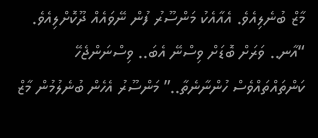މާޒް ބުނެލިއެވެ. އެއާއެކު މަންސޫރު ފުން ނޭވައެއް ދޫކޮށްލިއެވެ.
“އާނ.. ވަރަށް ބޮޑަށް ވިސްނޭ އެބަ.. ވިސްނަންޖެހޭ ކަންތައްތައްވެސް ހުންނާނެތާ..” މަންސޫރު އެހެން ބުނެލުމުން މާޒް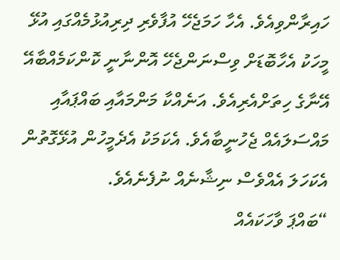ހައިރާންވިއެވެ. އެހާ ހަމަޖެހޭ އުފާވެރި ދިރިއުޅުމެއްގައި އުޅޭ މީހަކު އެހާބޮޑަށް ވިސްނަންޖެހޭ އޮންނާނީ ކޮންކަމެއްބާއޭ އޭނާގެ ހިތަށްއެރިއެވެ. އަނެއްކާ މަންމައާއި ބައްޕައާއި މައްސަލައެއް ޖެހުނީބާއެވެ. އެކަމަކު އެދެމީހުން އުޅޭގޮތުން އެކަހަލަ އެއްވެސް ނިޝާނެއް ނުފެނެއެވެ.
“ބައްޕަ ވާހަކައެއް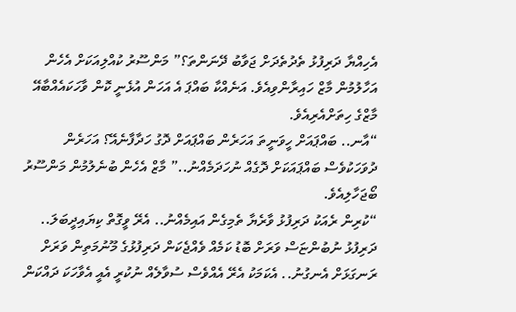އެހިއްޔާ ދަރިފުޅު ތެދުތެދަށް ޖަވާބު ދޭނަންތަ؟” މަންސޫރު ކުއްލިއަކަށް އެހެން އަހާލުމުން މާޒް ހައިރާންވިއެވެ. އަނެއްކާ ބައްޕަ އެ އަހަން އުޅެނީ ކޮން ވާހަކައެއްބާއޭ މާޒްގެ ހިތަށްއެރިއެވެ.
“އާނ.. ބައްޕައަށް ހީވަނީތަ އަހަރެން ބައްޕައަށް ދޮގު ހަދާފާނެއޭ؟ އަހަރެން ދުވަހަކުވެސް ބައްޕައަކަށް ދޮގެއް ނުހަދަމެއްނު..” މާޒް އެހެން ބުނެލުމުން މަންސޫރު ބޯޖަހާލިއެވެ.
“ކުރިން ރެއަކު ދަރިފުޅު ވާރެޔާ ތެމިގެން އައިމެއްނު.. އެރޭ ވީގޮތް ކިޔައިދީބަލަ.. ދަރިފުޅު ނުބުންޏަސް ވަރަށް ބޮޑު ކަމެއް ވެއްޖެކަން ދަރިފުޅުގެ މޫނުމަތިން ވަރަށް ރަނގަޅަށް އެނގުނު.. އެކަމަކު އެރޭ އެއްވެސް ސުވާލެއް ނުކުރީ އެއީ އެވާހަކަ ދައްކަން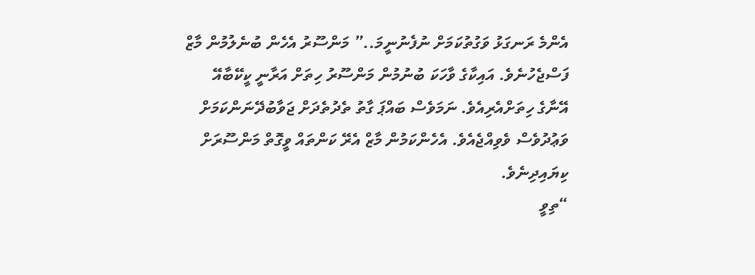އެންމެ ރަނގަޅު ވަގުތުކަމަށް ނުފެނުނީމަ..” މަންސޫރު އެހެން ބުނެލުމުން މާޒް ފަސްޖެހުނެވެ. އައިކާގެ ވާހަކަ ބުނުމުން މަންސޫރު ހިތަށް އަރާނީ ކީކޭބާއޭ އޭނާގެ ހިތަށްއެރިއެވެ. ނަމަވެސް ބައްޕަ ގާތު ތެދުތެދަށް ޖަވާބުދޭނަންކަމަށް ވަޢުދުވެސް ވެވިއްޖެއެވެ. އެހެންކަމުން މާޒް އެރޭ ކަންތައް ވީގޮތް މަންސޫރަށް ކިޔައިދިނެވެ.
“ތިވީ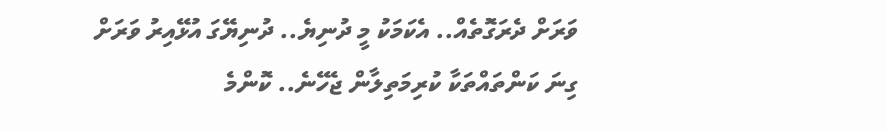ވަރަށް ދެރަގޮތެއް.. އެކަމަކު މީ ދުނިޔެ.. ދުނިޔޭގަ އުޅޭއިރު ވަރަށް ގިނަ ކަންތައްތަކާ ކުރިމަތިލާން ޖެހޭނެ.. ކޮންމެ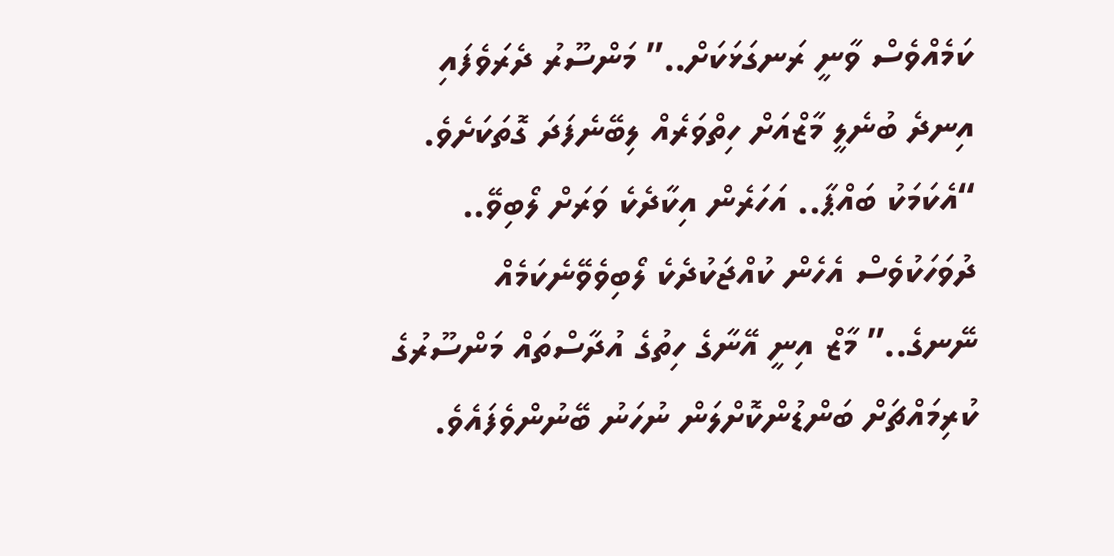ކަމެއްވެސް ވާނީ ރަނގަޅަކަށް..” މަންސޫރު ދެރަވެފައި އިނދެ ބުނެލީ މާޒްއަށް ހިތްވަރެއް ލިބޭނެފަދަ ގޮތަކަށެވެ.
“އެކަމަކު ބައްޕާ.. އަހަރެން އިކާދެކެ ވަރަށް ލޯބިވޭ.. ދުވަހަކުވެސް އެހެން ކުއްޖަކުދެކެ ލޯބިވެވޭނެކަމެއް ނޭނގެ..” މާޒް އިނީ އޭނާގެ ހިތުގެ އުދާސްތައް މަންސޫރުގެ ކުރިމައްޗަށް ބަންޑުންކޮށްލަން ނުހަނު ބޭނުންވެފައެވެ.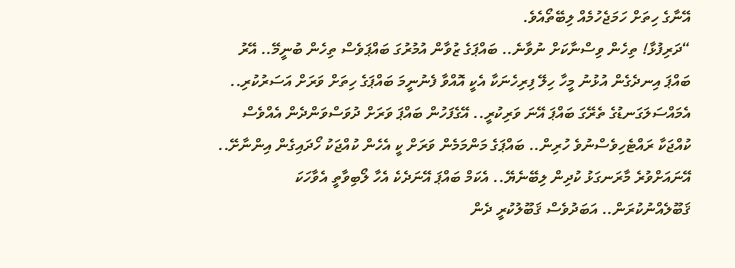އޭނާގެ ހިތަށް ހަމަޖެހުމެއް ލިބޭތޯއެވެ.
“ދަރިފުޅާ! ތިހެން ވިސްނާކަށް ނުވާނެ.. ބައްޕަގެ ޒުވާން އުމުރުގަ ބައްޕަވެސް ތިހެން ބުނީމޭ.. އޭރު ބައްޕަ އިނދެގެން އުޅުނު މީހާ ހިލޭ ފިރިހެނަކާ އެކީ އޮއްވާ ފެނުނީމަ ބައްޕަގެ ހިތަށް ވަރަށް އަސަރުކުރި.. އެމައްސަލަގަނޑުގެ ތެރޭގަ ބައްޕަ އޭނަ ވަރިކުރީ.. އޭގެފަހުން ބައްޕަ ވަރަށް ދުވަސްވަންދެން އެއްވެސް ކުއްޖަކާ ރައްޓެހިވެސްނުވެ ހުރިން.. ބައްޕަގެ މަންމަމެން ވަރަށް ކީ އެހެން ކުއްޖަކު ހޯދައިގެން އިންނާށޭ.. އޭނައަށްވުރެ މާރަނގަޅު ކުދިން ލިބޭނެޔޭ.. އެކަމް ބައްޕަ އޭނަދެކެ އެހާ ލޯބިވާތީ އެވާހަކަ ޤަބޫލެއްނުކުރަން.. އަބަދުވެސް ޤަބޫލުކުރީ ދެން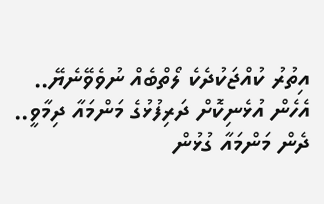އިތުރު ކުއްޖަކުދެކެ ލޯތްބެއް ނުވެވޭނެޔޭ.. އެހެން އުޅެނިކޮށް ދަރިފުޅުގެ މަންމައާ ދިމާވީ.. ދެން މަންމައާ ގުޅުން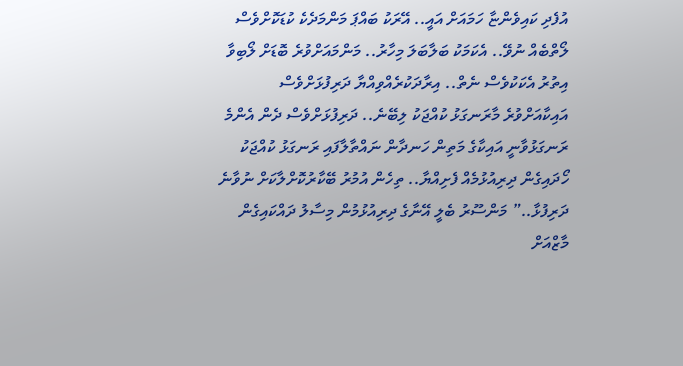އުފެދި ކައިވެންޏާ ހަމައަށް އައީ.. އޭރަކު ބައްޕަ މަންމަދެކެ ކުޑަކޮށްވެސް ލޯތްބެއް ނުވޭ.. އެކަމަކު ބަލާބަލަ މިހާރު.. މަންމައަށްވުރެ ބޮޑަށް ލޯބިވާ އިތުރު އެކަކުވެސް ނެތް.. އިރާދަކުރެއްވިއްޔާ ދަރިފުޅަށްވެސް އައިކާއަށްވުރެ މާރަނގަޅު ކުއްޖަކު ލިބޭނެ.. ދަރިފުޅަށްވެސް ދެން އެންމެ ރަނގަޅުވާނީ އައިކާގެ މަތިން ހަނދާން ނައްތާލާފައި ރަނގަޅު ކުއްޖަކު ހޯދައިގެން ދިރިއުޅުމެއް ފެށިއްޔާ.. ތިހެން އުމުރު ބޭކާރުކޮށްލާކަށް ނުވާނެ ދަރިފުޅާ..” މަންސޫރު ބެލީ އޭނާގެ ދިރިއުޅުމުން މިސާލު ދައްކައިގެން މާޒްއަށް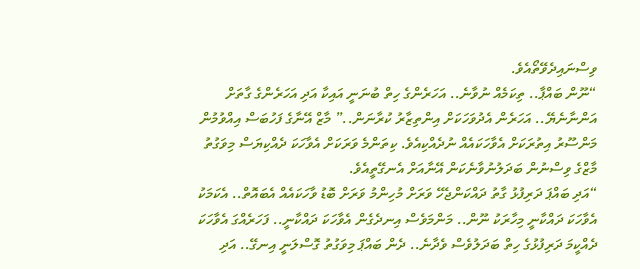ވިސްނައިދެވޭތޯއެވެ.
“ނޫން ބައްޕާ.. ތިކަމެއް ނުވާނެ.. އަހަރެންގެ ހިތް ބުނަނީ އައިކާ އަދި އަހަރެންގެ ގާތަށް އަންނާނެޔޭ.. އަހަރެން އެދުވަހަކަށް އިންތިޒާރު ކުރާނަން..” މާޒް އޭނާގެ ފަހުބަސް އިއްވުމުން މަންސޫރު އިތުރަކަށް އެވާހަކައެއް ނުދެއްކިއެވެ. ކިތަންމެ ވަރަކަށް އެވާހަކަ ދެއްކިޔަސް މިވަގުތު މާޒްގެ ވިސްނުން ބަދަލުނުވާނެކަން އޭނާއަށް އެނގޭތީއެވެ.
“އަދި ބައްޕަ ދަރިފުޅު ގާތު ދައްކަންޖެހޭ ވަރަށް މުހިންމު ވަރަށް ބޮޑު ވާހަކައެއް އެބައޮތް.. އެކަމަކު އެވާހަކަ ދައްކާނީ މިހާރަކު ނޫން.. މަންމަވެސް އިނދެގެން އެވާހަކަ ދައްކާނީ.. ފަހަރެއްގަ އެވާހަކަ ދެއްކީމަ ދަރިފުޅުގެ ހިތް ބަދަލުވެސް ވެދާނެ.. ދެން ބައްޕަ މިވަގުތު ގޮސްލަނީ އިނގޭ.. އަދި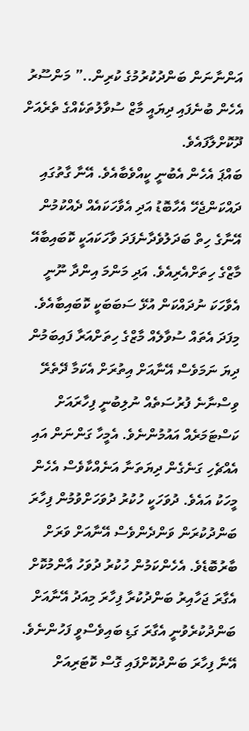އަންނާނަން ބަންދުކުރުމުގެ ކުރިން..” މަންސޫރު އެހެން ބުނެފައި ދިޔައީ މާޒް ސުވާލުތަކެއްގެ ތެރެއަށް ދޫކޮށްލާފައެވެ.
ބައްޕަ އެހެން އެބުނީ ކީއްވެބާއެވެ. އޭނާ ގާތުގައި ދައްކަންޖެހޭ އެހާބޮޑު އަދި އެވާހަކައެއް ދެއްކުމުން އޭނާގެ ހިތް ބަދަލުވެދާނެފަދަ ވާހަކައަކީ ކޮބައިބާއޭ މާޒްގެ ހިތަށްއެރިއެވެ. އަދި މަންމަ އިންދާ ނޫނީ އެވާހަކަ ނުދައްކަން އުޅޭ ސަބަބަކީ ކޮބައިބާއެވެ. މިފަދަ އެތައް ސުވާލެއް މާޒްގެ ހިތަށްއަރާ ފައިބަމުން ދިޔަ ނަމަވެސް އޭނާއަށް އިތުރަށް އެކަމާ ދޭތެރޭ ވިސްނާނެ ފުރުސަތެއް ނުލިބުނީ ފިހާރައަށް ކަސްޓަމަރެއް އައުމުންނެވެ. އެމީހާ ގަންނަން އައި އެއްޗެހި ގަނެގެން ދިޔަތަނާ އަނެއްކާވެސް އެހެން މީހަކު އައެވެ. ދުވަހަކީ ހުކުރު ދުވަހަށްވުމުން ފިހާރަ ބަންދުކުރަން ވަންދެންވެސް އޭނާއަށް ވަރަށް ބާރުބޮޑެވެ. އެހެންކަމުން ހުކުރު ދުވަހު އާންމުކޮށް އެގާރަ ޖަހާއިރު ބަންދުކުރާ ފިހާރަ މިއަދު އޭނާއަށް ބަންދުކުރެވުނީ އެގާރަ ގަޑި ބައިވެސްވީ ފަހުންނެވެ. އޭނާ ފިހާރަ ބަންދުކޮށްފައި ގޮސް ކޮޓަރިއަށް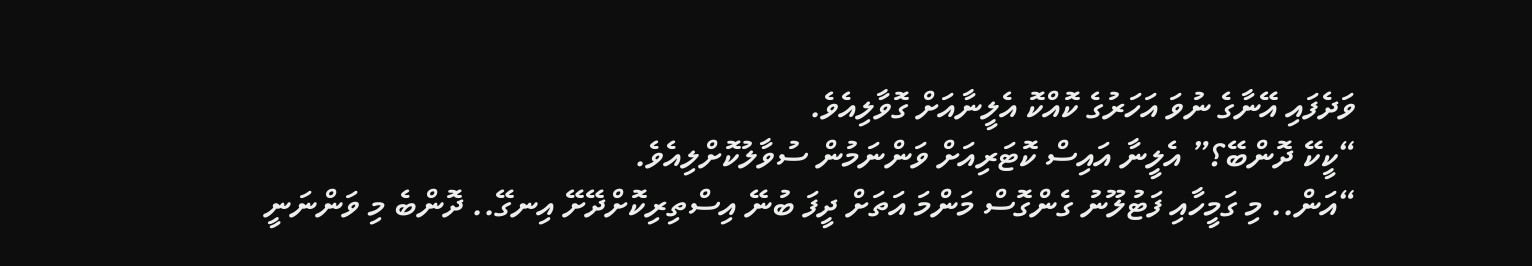ވަދެފައި އޭނާގެ ނުވަ އަހަރުގެ ކޮއްކޮ އެލީނާއަށް ގޮވާލިއެވެ.
“ކީކޭ ދޮންބޭ؟” އެލީނާ އައިސް ކޮޓަރިއަށް ވަންނަމުން ސުވާލުކޮށްލިއެވެ.
“އަން.. މި ގަމީހާއި ފަޓުލޫނު ގެންގޮސް މަންމަ އަތަށް ދީފަ ބުނޭ އިސްތިރިކޮށްދޭށޭ އިނގޭ.. ދޮންބެ މި ވަންނަނީ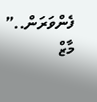ފެންވަރަން..” މާޒް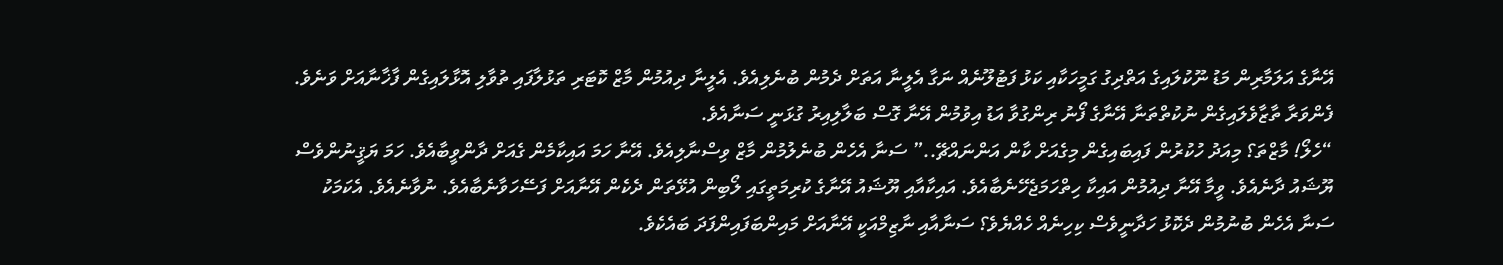އޭނާގެ އަލަމާރިން މަޑު ނޫކުލައިގެ އަތްދިގު ގަމީހަކާއި ކަޅު ފަޓުލޫނެއް ނަގާ އެލީނާ އަތަށް ދެމުން ބުނެލިއެވެ. އެލީނާ ދިއުމުން މާޒް ކޮޓަރި ތަޅުލާފައި ތުވާލި އޮޅާލައިގެން ފާޚާނާއަށް ވަނެވެ. ފެންވަރާ ތާޒާވެލައިގެން ނުކުތްތަނާ އޭނާގެ ފޯނު ރިންގުވާ އަޑު އިވުމުން އޭނާ ގޮސް ބަލާލިއިރު ގުޅަނީ ސަނާއެވެ.
“ހެލޯ! މާޒްތަ؟ މިއަދު ހުކުރުން ފައިބައިގެން މިގެއަށް ކާން އަންނައްޗޭ..” ސަނާ އެހެން ބުނެލުމުން މާޒް ވިސްނާލިއެވެ. އޭނާ ހަމަ އައިކާމެން ގެއަށް ދާންވީބާއެވެ. ހަމަ ޔަޤީނުންވެސް ޔޫޝައު ދާނެއެވެ. ވީމާ އޭނާ ދިއުމުން އައިކާ ހިތްހަމަޖެހޭނެބާއެވެ. އައިކާއާއި ޔޫޝައު އޭނާގެ ކުރިމަތީގައި ލޯބިން އުޅޭތަން ދެކެން އޭނާއަށް ފަސޭހަވާނެބާއެވެ. ނުވާނެއެވެ. އެކަމަކު ސަނާ އެހެން ބުނުމުން ދެކޮޅު ހަދާނީވެސް ކިހިނެއް ހެއްޔެވެ؟ ސަނާއާއި ނާޒިމްއަކީ އޭނާއަށް މައިންބަފައިންފަދަ ބައެކެވެ.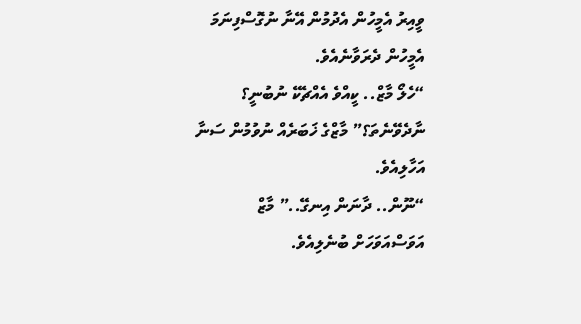ވީއިރު އެމީހުން އެދުމުން އޭނާ ނުގޮސްފިނަމަ އެމީހުން ދެރަވާނެއެވެ.
“ހެލޯ މާޒް.. ކީއްވެ އެއްޗެކޭ ނުބުނީ؟ ނާދެވޭނެތަ؟” މާޒްގެ ޚަބަރެއް ނުވުމުން ސަނާ އަހާލިއެވެ.
“ނޫން.. ދާނަން އިނގޭ..” މާޒް އަވަސްއަވަހަށް ބުނެލިއެވެ.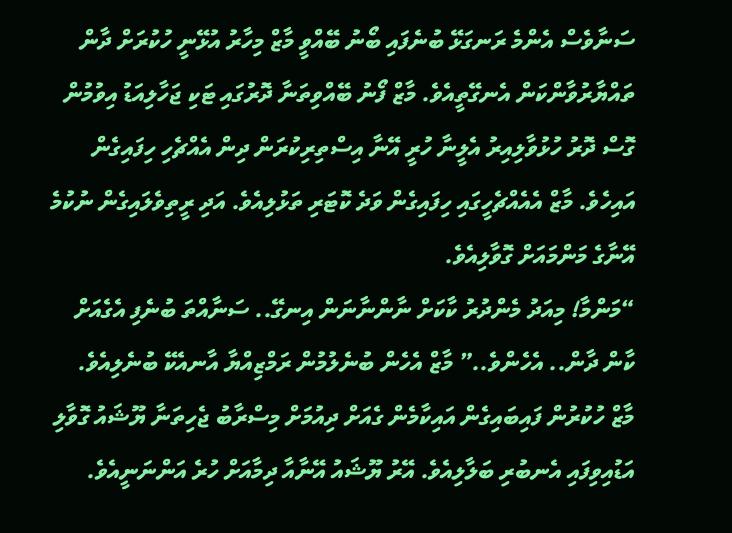ސަނާވެސް އެންމެ ރަނގަޅޭ ބުނެފައި ބޯނު ބޭއްވީ މާޒް މިހާރު އުޅޭނީ ހުކުރަށް ދާން ތައްޔާރުވާންކަން އެނގޭތީއެވެ. މާޒް ފޯނު ބޭއްވިތަނާ ދޮރުގައި ޓަކި ޖަހާލިއަޑު އިވުމުން ގޮސް ދޮރު ހުޅުވާލިއިރު އެލީނާ ހުރީ އޭނާ އިސްތިރިކުރަން ދިން އެއްޗެހި ހިފައިގެން އައިހެވެ. މާޒް އެއެއްޗެހީގައި ހިފައިގެން ވަދެ ކޮޓަރި ތަޅުލިއެވެ. އަދި ރީތިވެލައިގެން ނުކުމެ އޭނާގެ މަންމައަށް ގޮވާލިއެވެ.
“މަންމާ! މިއަދު މެންދުރު ކާކަށް ނާންނާނަން އިނގޭ.. ސަނާއްތަ ބުނެފި އެގެއަށް ކާން ދާން.. އެހެންވެ..” މާޒް އެހެން ބުނެލުމުން ރަމްޒިއްޔާ އާނއެކޭ ބުނެލިއެވެ.
މާޒް ހުކުރުން ފައިބައިގެން އައިކާމެން ގެއަށް ދިއުމަށް މިސްރާބު ޖެހިތަނާ ޔޫޝައު ގޮވާލި އަޑުއިވިފައި އެނބުރި ބަލާލިއެވެ. އޭރު ޔޫޝައު އޭނާއާ ދިމާއަށް ހުރެ އަންނަނީއެވެ.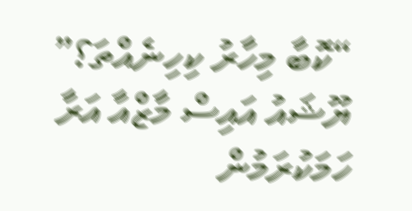“ކޮބާ މިހާރު ކިހިނެއްތަ؟” ޔޫޝައު އައިސް މާޒްއާ އަރާ ހަމަކުރަމުން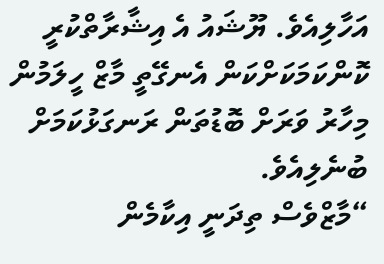އަހާލިއެވެ. ޔޫޝައު އެ އިޝާރާތްކުރީ ކޮންކަމަކަށްކަން އެނގޭތީ މާޒް ހީލަމުން މިހާރު ވަރަށް ބޮޑުތަން ރަނގަޅުކަމަށް ބުނެލިއެވެ.
“މާޒްވެސް ތިދަނީ އިކާމެން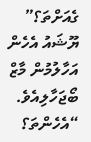ގެއަށްތަ؟” ޔޫޝައު އެހެން އަހާލުމުން މާޒް ބޯޖަހާލިއެވެ.
“އެހެންތަ؟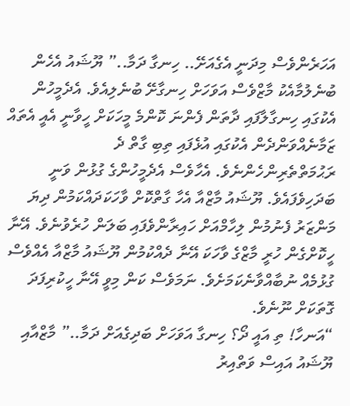އަހަރެންވެސް މިދަނީ އެގެއަށޭ.. ހިނގާ ދަމާ..” ޔޫޝައު އެހެން ބުނެލުމާއެކު މާޒްވެސް އަވަހަށް ހިނގާށޭ ބުނެލިއެވެ. އެދެމީހުން އެކުގައި ހިނގާލާފައި ދާތަން ފެންނަ ކޮންމެ މީހަކަށް ހީވާނީ އެއީ އެތައް ޒަމާނެއްވަންދެން އެކުގައި އުޅެފައި ތިބި ގާތް ދެ ރަޙުމަތްތެރިންހެންނެވެ. އެހާވެސް އެދެމީހުންގެ ގުޅުން ވަނީ ބަދަހިވެފައެވެ. ޔޫޝައު މާޒްއާ އެހާ ގާތްކޮށް ވާހަކަދައްކަމުން ދިޔަ މަންޒަރު ފެނުމުން ލިހާމްއަށް ހައިރާންވެފައި ބަލަން ހުރެވުނެވެ. އޭނާ ހީކޮށްގެން ހުރީ މާޒްގެ ވާހަކަ އޭނާ ދެއްކުމުން ޔޫޝައު މާޒްއާ އެއްވެސް ގުޅުމެއް ނުބާއްވާނެކަމަށެވެ. ނަމަވެސް ކަން މިވީ އޭނާ ހީކުރިފަދަ ގޮތަކަށް ނޫނެވެ.
“އަނހާ! ތި އައީ ދޯ؟ ހިނގާ އަވަހަށް ބަދިގެއަށް ދަމާ..” މާޒްއާއި ޔޫޝައު އައިސް ވަތްއިރު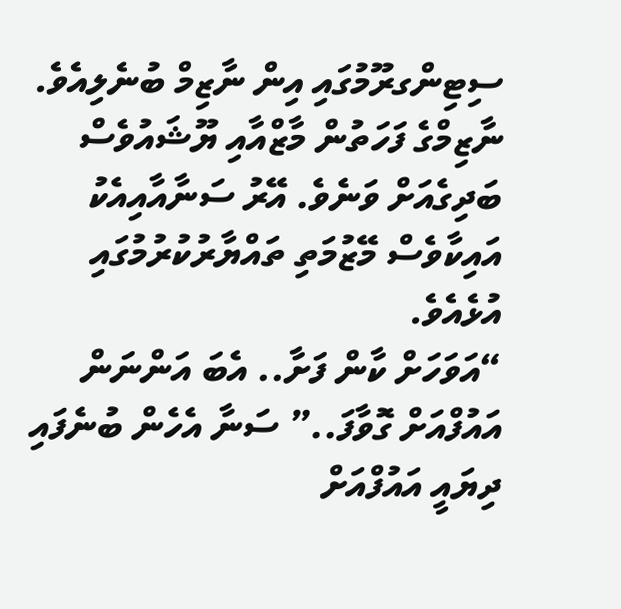ސިޓިންގރޫމުގައި އިން ނާޒިމް ބުނެލިއެވެ. ނާޒިމްގެ ފަހަތުން މާޒްއާއި ޔޫޝައުވެސް ބަދިގެއަށް ވަނެވެ. އޭރު ސަނާއާއިއެކު އައިކާވެސް މޭޒުމަތި ތައްޔާރުކުރުމުގައި އުޅެއެވެ.
“އަވަހަށް ކާން ފަށާ.. އެބަ އަންނަން އައުފްއަށް ގޮވާފަ..” ސަނާ އެހެން ބުނެފައި ދިޔައީ އައުފްއަށް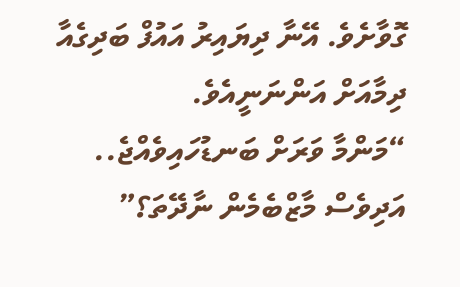ގޮވާށެވެ. އޭނާ ދިޔައިރު އައުފް ބަދިގެއާ ދިމާއަށް އަންނަނީއެވެ.
“މަންމާ ވަރަށް ބަނޑުހައިވެއްޖެ.. އަދިވެސް މާޒްބެމެން ނާދޭތަ؟”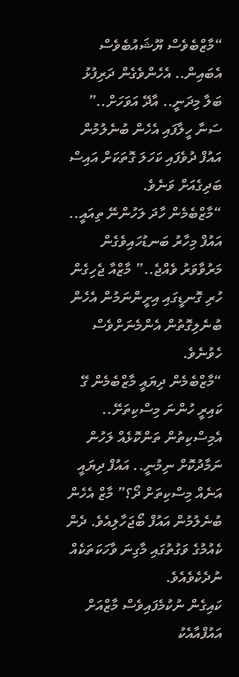“މާޒްބެވެސް ޔޫޝައުބެވެސް އެބައިން.. އެހެންވެގެން ދަރިފުޅު ބަލާ މިދަނީ.. އާދޭ އަވަހަށް..” ސަނާ ހީލާފައި އެހެން ބުނެލުމުން އައުފް ދުވެފައި ކަހަލަ ގޮތަކަށް އައިސް ބަދިގެއަށް ވަނެވެ.
“މާޒްބެމެން ހާދަ ލަހުންނޭ ތިއައީ.. އައުފް މިހާރު ބަނޑުހައިވެގެން މަރުވާވަރު ވެއްޖެ..” މާޒްއާ ޖެހިގެން ހުރި ގޮނޑީގައި އިށީންނަމުން އެހެން ބުނެލިގޮތުން އެންމެނަށްވެސް ހެވުނެވެ.
“މާޒްބެމެން ދިޔައީ މާޒްބެމެން ގޭ ކައިރީ ހުންނަ މިސްކިތަށޭ.. އެމިސްކިތުން ތަންކޮޅެއް ލަހުން ނަމާދުކޮށް ނިމުނީ.. އައުފް ދިޔައީ އަނެއް މިސްކިތަށް ދޯ؟” މާޒް އެހެން ބުނެލުމުން އައުފް ބޯޖަހާލިއެވެ. ދެން ކެއުމުގެ ވަގުތުގައި މާގިނަ ވާހަކަތަކެއް ނުދެކެވެއެވެ.
ކައިގެން ނުކުމެފައިވެސް މާޒްއަށް އައުފްއާއެކު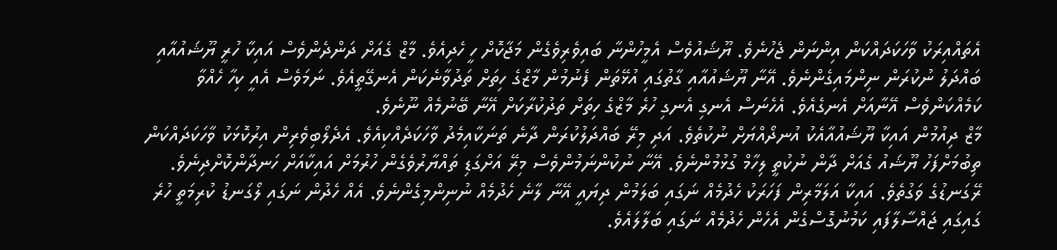އެތައްއިރަކު ވާހަކަދައްކަން އިންނަން ޖެހުނެވެ. ޔޫޝައުވެސް އެމީހުންނާ ބައިވެރިވެގެން މަޖާކޮށް ހީ ހެދިއެވެ. މާޒް ގެއަށް ދަންދެންވެސް އައިކާ ހުރީ ޔޫޝައުއާއި ބައްދަލު ނުކުރަން ނިންމައިގެންނެވެ. އޭނާ ޔޫޝައުއާއި ގާތުގައި އުޅޭތަން ފެނުމުން މާޒްގެ ހިތަށް ތަދުވާނެކަން އެނގޭތީއެވެ. ނަމަވެސް އެއީ ކިހާ ހެއްވާ ކަމެއްކަންވެސް އޭނާއަށް އެނގެއެވެ. އެހެނަސް އެނގި އެނގި ހުރެ މާޒްގެ ހިތަށް ތަދުކުރާކަށް އޭނާ ބޭނުމެއް ނޫނެވެ.
މާޒް ދިއުމުން އައިކާ ޔޫޝައުއާއެކު އުނދޯއްޔަށް ނުކުތެވެ. އަދި މިރޭ ބައްދަލުކުރަން ދާނެ ތަނަކާއިމެދު ވާހަކަދެއްކިއެވެ. އެދެލޯބިވެރިން އިރުކޮޅަކު ވާހަކަދައްކަން ތިބުމަށްފަހު ޔޫޝައު ގެއަށް ދާން ނުކުތީ ލިހާމް ގުޅުމުންނެވެ. އޭނާ ނުކުންނަމުންވެސް މިރޭ އަށްގަޑި ތައްޔާރުވެގެން ހުރުމަށް އައިކާއަށް ހަނދާންކޮށްދިނެވެ.
ރޭގަނޑުގެ ވަގުތެވެ. އައިކާ އަލަމާރިން ފަހަރަކު ހެދުމެއް ނަގައި ބަލަމުން ދިޔައީ އޭނާ ލާނެ ހެދުމެއް ނުނިންމިގެންނެވެ. އެއް ހެދުން ނަގައި ލޯގަނޑު ކުރިމަތީ ހުރެ ގައިގައި ޖައްސާލާފައި ކަމުނުގޮސްގެން އެހެން ހެދުމެއް ނަގައި ބަލާލައެވެ.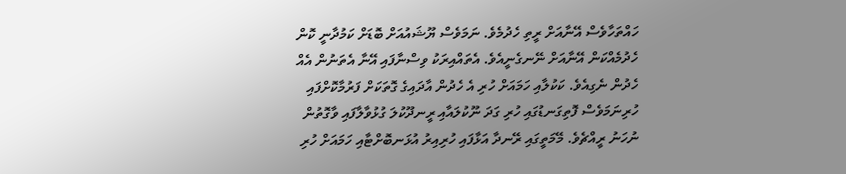ހައްތަހާވެސް އޭނާއަށް ރީތި ހެދުމެވެ. ނަމަވެސް ޔޫޝައުއަށް ބޮޑަށް ކަމުދާނީ ކޮން ހެދުމެއްކަން އޭނާއަށް ނޭނގެނީއެވެ. އެތައްއިރަކު ވިސްނާފައި އޭނާ އެތަނުން އެއް ހެދުން ނެގިއެވެ. ކަކުލާއި ހަމައަށް ހުރި އެ ހެދުން އާދައިގެ ގޮތަކަށް ފަރުމާކޮށްފައި ހުރިނަމަވެސް ފޮތިގަނޑުގައި ހުރި ގަދަ ނޫކުލައާއި ރީނދޫކުލަ ގުޅުވާލާފައި ވާގޮތުން ނުހަނު ރީއްޗެވެ. މޭމަތީގައި ރޭނދާ އަޅާފައި ހުރިއިރު އުޅަނބޮށްޓާއި ހަމައަށް ހުރި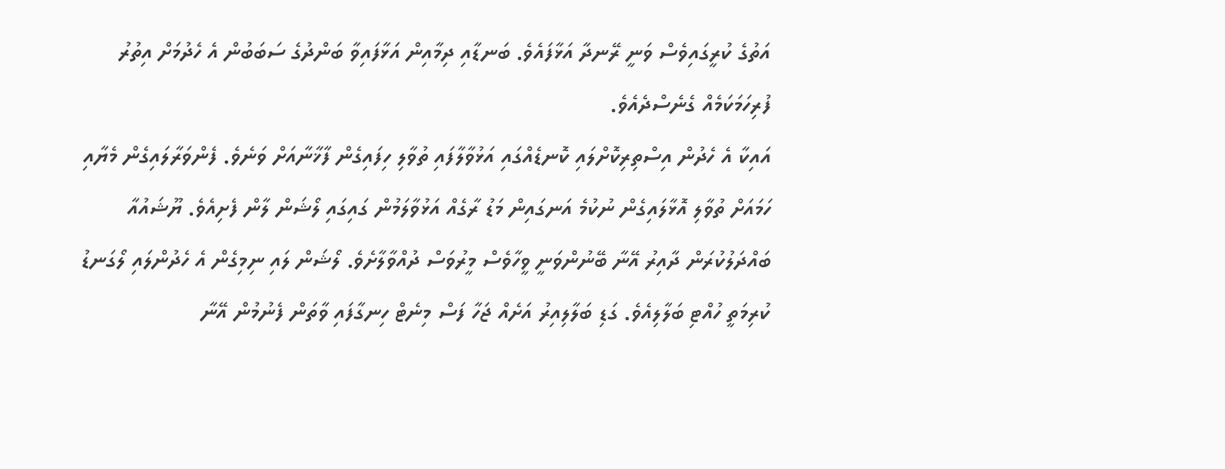އަތުގެ ކުރީގައިވެސް ވަނީ ރޭނދާ އަޅާފައެވެ. ބަނޑާއި ދިމާއިން އަޅާފައިވާ ބަންދުގެ ސަބަބުން އެ ހެދުމަށް އިތުރު ފުރިހަމަކަމެއް ގެނެސްދެއެވެ.
އައިކާ އެ ހެދުން އިސްތިރިކޮށްލައި ކޮނޑެއްގައި އަޅުވާލާފައި ތުވާލި ހިފައިގެން ފާޚާނާއަށް ވަނެވެ. ފެންވަރާލައިގެން މެޔާއި ހަމައަށް ތުވާލި އޮޅާލައިގެން ނުކުމެ އަނގައިން މަޑު ރާގެއް އަޅުވާލަމުން ގައިގައި ލޯޝަން ލާން ފެށިއެވެ. ޔޫޝައުއާ ބައްދަލުކުރަން ދާއިރު އޭނާ ބޭނުންވަނީ ވީހާވެސް މީރުވަސް ދުއްވާލާށެވެ. ލޯޝަން ލައި ނިމިގެން އެ ހެދުންލައި ލޯގަނޑު ކުރިމަތީ ހުއްޓި ބަލާލިއެވެ. ގަޑި ބަލާލިއިރު އަށެއް ޖަހާ ފަސް މިނެޓް ހިނގާފައި ވާތަން ފެނުމުން އޭނާ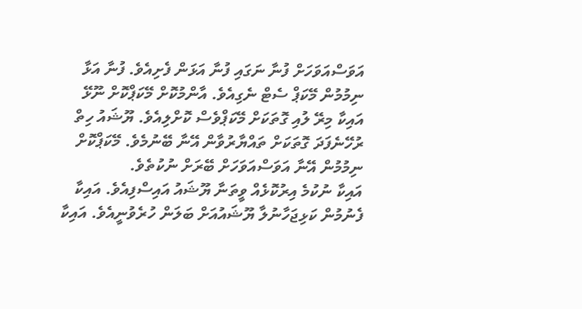އަވަސްއަވަހަށް ފުނާ ނަގައި ފުނާ އަޅަން ފެށިއެވެ. ފުނާ އަޅާ ނިމުމުން މޭކަޕް ސެޓް ނެގިއެވެ. އާންމުކޮށް މޭކަޕްކޮށް ނޫޅޭ އައިކާ މިރޭ ލުއި ގޮތަކަށް މޭކަޕްވެސް ކޮށްލިއެވެ. ޔޫޝައު ހިތް ރުހޭނެފަދަ ގޮތަކަށް ތައްޔާރުވާން އޭނާ ބޭނުމެވެ. މޭކަޕްކޮށް ނިމުމުން އޭނާ އަވަސްއަވަހަށް ބޭރަށް ނުކުތެވެ.
އައިކާ ނުކުމެ އިރުކޮޅެއް ވީތަނާ ޔޫޝައު އައިސްފިއެވެ. އައިކާ ފެނުމުން ކަޅިޖަހާނުލާ ޔޫޝައުއަށް ބަލަން ހުރެވުނީއެވެ. އައިކާ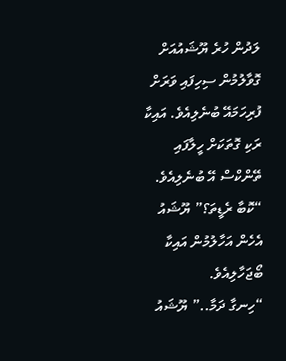ލަދުން ހުރެ ޔޫޝައުއަށް ގޮވާލުމުން ސިހިފައި ވަރަށް ފުރިހަމައޭ ބުނެލިއެވެ. އައިކާ ރަކި ގޮތަކަށް ހީލާފައި ތޭންކްސް އޭ ބުނެލިއެވެ.
“ކޮބާ ރެޑީތަ؟” ޔޫޝައު އެހެން އަހާލުމުން އައިކާ ބޯޖަހާލިއެވެ.
“ހިނގާ ދަމާ..” ޔޫޝައު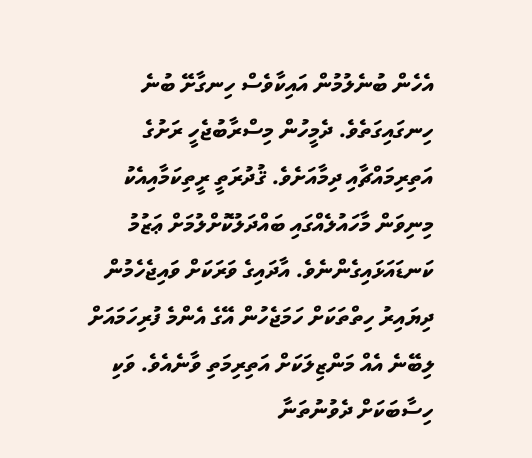އެހެން ބުނެލުމުން އައިކާވެސް ހިނގާށޭ ބުނެ ހިނގައިގަތެވެ. ދެމީހުން މިސްރާބުޖެހީ ރަށުގެ އަތިރިމައްޗާއި ދިމާއަށެވެ. ޤުދުރަތީ ރީތިކަމާއިއެކު މިނިވަން މާހައުލެއްގައި ބައްދަލުކޮށްލުމަށް ޢަޒުމު ކަނޑައަޅައިގެންނެވެ. އާދައިގެ ވަރަކަށް ވައިޖެހެމުން ދިޔައިރު ހިތްތަކަށް ހަމަޖެހުން އޭގެ އެންމެ ފުރިހަމައަށް ލިބޭނެ އެއް މަންޒިލަކަށް އަތިރިމަތި ވާނެއެވެ. ވަކި ހިސާބަކަށް ދެވުނުތަނާ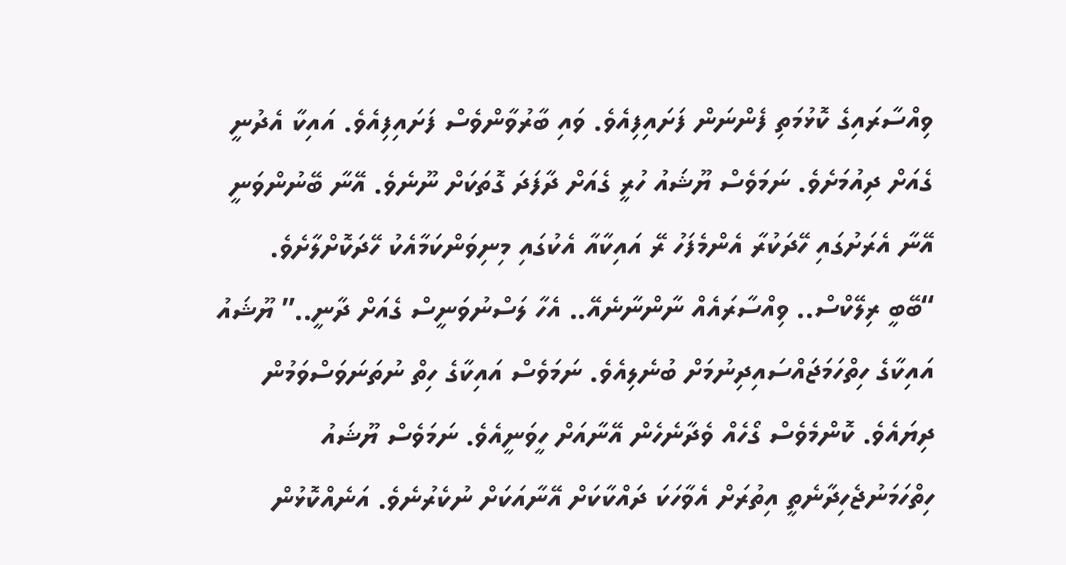ވިއްސާރައިގެ ކޮޅުމަތި ފެންނަން ފަށައިފިއެވެ. ވައި ބާރުވާންވެސް ފަށައިފިއެވެ. އައިކާ އެދުނީ ގެއަށް ދިއުމަށެވެ. ނަމަވެސް ޔޫޝައު ހުރީ ގެއަށް ދާފަދަ ގޮތަކަށް ނޫނެވެ. އޭނާ ބޭނުންވަނީ އޭނާ އެރަށުގައި ހޭދަކުރާ އެންމެފަހު ރޭ އައިކާއާ އެކުގައި މިނިވަންކަމާއެކު ހޭދަކޮށްލާށެވެ.
“ބޭބީ ރިލޭކްސް.. ވިއްސާރައެއް ނާންނާނެއޭ.. އެހާ ލަސްނުވަނީސް ގެއަށް ދާނީ..” ޔޫޝައު އައިކާގެ ހިތްހަމަޖައްސައިދިނުމަށް ބުނެލިއެވެ. ނަމަވެސް އައިކާގެ ހިތް ނުތަނަވަސްވަމުން ދިޔައެވެ. ކޮންމެވެސް ގޯހެއް ވެދާނެހެން އޭނާއަށް ހީވަނީއެވެ. ނަމަވެސް ޔޫޝައު ހިތްހަމަނުޖެހިދާނެތީ އިތުރަށް އެވާހަކަ ދައްކާކަށް އޭނާއަކަށް ނުކެރުނެވެ. އަނެއްކޮޅުން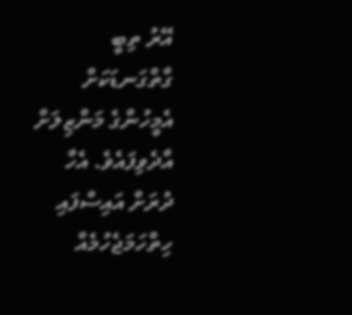އޭރު ތިބީ ގާތްގަނޑަކަށް އެމީހުންގެ މަންޒިލަށް އާދެވިފައެވެ. އެހާ ދުރަށް އައިސްފައި ހިތްހަމަޖެހުމެއް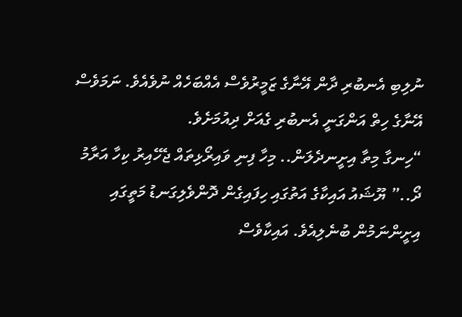ނުލިބި އެނބުރި ދާން އޭނާގެ ޒަމީރުވެސް އެއްބަހެއް ނުވެއެވެ. ނަމަވެސް އޭނާގެ ހިތް އަންގަނީ އެނބުރި ގެއަށް ދިއުމަށެވެ.
“ހިނގާ މިތާ އިށީނދެލަން.. މިހާ ފިނި ވައިރޯޅިތައް ޖެހޭއިރު ކިހާ އަރާމު ދޯ..” ޔޫޝައު އައިކާގެ އަތުގައި ހިފައިގެން ދޮންވެލިގަނޑު މަތީގައި އިށީންނަމުން ބުނެލިއެވެ. އައިކާވެސް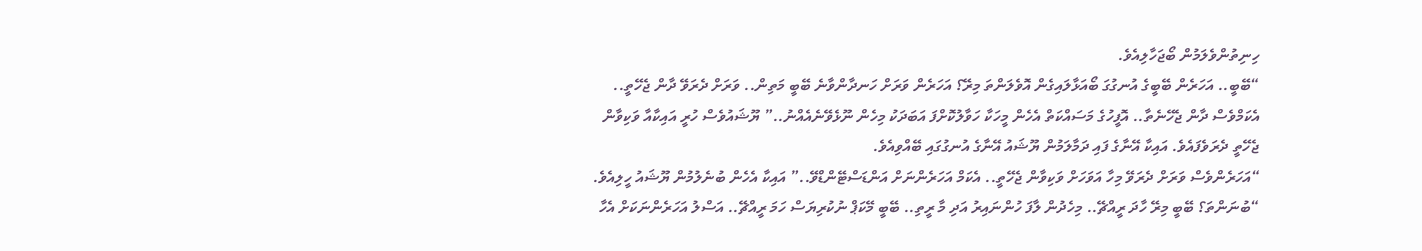ހިނިތުންވެލަމުން ބޯޖަހާލިއެވެ.
“ބޭބީ.. އަހަރެން ބޭބީގެ އުނގުގަ ބޯއަޅާލައިގެން އޮވެލަންތަ މިރޭ؟ އަހަރެން ވަރަށް ހަނދާންވާނެ ބޭބީ މަތިން.. ވަރަށް ދެރަވޭ ދާން ޖެހޭތީ.. އެކަމްވެސް ދާން ޖެހޭނެތާ.. އޮފީހުގެ މަސައްކަތް އެހެން މީހަކާ ހަވާލުކޮށްފަ އަބަދަކު މިހެން ނޫޅެވޭނެއެއްނު..” ޔޫޝައުވެސް ހުރީ އައިކާއާ ވަކިވާން ޖެހޭތީ ދެރަވެފައެވެ. އައިކާ އޭނާގެ ފައި ދަމާލަމުން ޔޫޝައު އޭނާގެ އުނގުގައި ބޭއްވިއެވެ.
“އަހަރެންވެސް ވަރަށް ދެރަވޭ މިހާ އަވަހަށް ވަކިވާން ޖެހޭތީ.. އެކަމް އަހަރެންނަށް އަންޑަސްޓޭންޑްވޭ..” އައިކާ އެހެން ބުނެލުމުން ޔޫޝައު ހީލިއެވެ.
“ބުނަންތަ؟ ބޭބީ މިރޭ ހާދަ ރީއްޗޭ.. މިހެދުން ލާފަ ހުންނައިރު އަދި މާ ރީތި.. ބޭބީ މޭކަޕް ނުކުރިޔަސް ހަމަ ރީއްޗޭ.. އަސްލު އަހަރެންނަކަށް އެހާ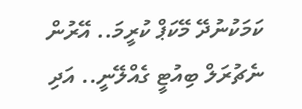ކަމަކުނުދޭ މޭކަޕް ކުރީމަ.. އޭރުން ނެޗުރަލް ބިއުޓީ ގެއްލޭނީ.. އަދި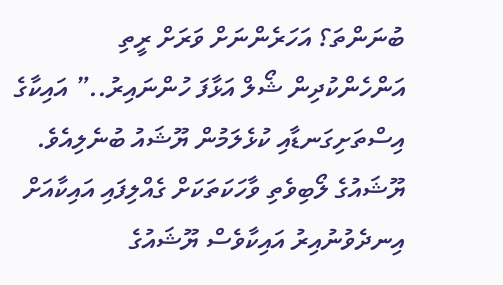ބުނަންތަ؟ އަހަރެންނަށް ވަރަށް ރީތި އަންހެންކުދިން ޝޯލް އަޅާފަ ހުންނައިރު..” އައިކާގެ އިސްތަށިގަނޑާއި ކުޅެލަމުން ޔޫޝައު ބުނެލިއެވެ. ޔޫޝައުގެ ލޯބިވެތި ވާހަކަތަކަށް ގެއްލިފައި އައިކާއަށް އިނދެވުނުއިރު އައިކާވެސް ޔޫޝައުގެ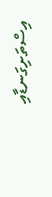އިސްތަށިގަނޑާއި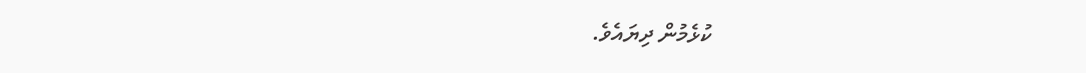ކުޅެމުން ދިޔައެވެ.